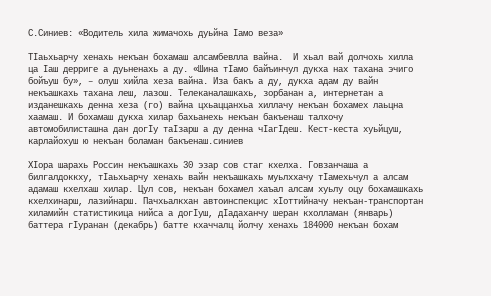С.Синиев: «Водитель хила жимачохь дуьйна Iамо веза»

ТIаьхьарчу хенахь некъан бохамаш алсамбевлла вайна.  И хьал вай долчохь хилла ца Iаш дерриге а дуьненахь а ду. «Шина тIамо байъинчул дукха нах тахана эчиго бойъуш бу», – олуш хийла хеза вайна. Иза бакъ а ду, дукха адам ду вайн некъашкахь тахана леш, лазош. Телеканалашкахь, зорбанан а, интернетан а изданешкахь денна хеза (го) вайна цхьаццанхьа хиллачу некъан бохамех лаьцна хаамаш. И бохамаш дукха хилар бахьанехь некъан бакъенаш талхочу автомобилисташна дан догIу таIзарш а ду денна чIагIдеш. Кест-кеста хуьйцуш, карлайохуш ю некъан боламан бакъенаш.синиев

ХIора шарахь Россин некъашкахь 30 эзар сов стаг кхелха. Говзанчаша а билгалдоккху, тIаьхьарчу хенахь вайн некъашкахь муьлххачу тIамехьчул а алсам адамаш кхелхаш хилар. Цул сов, некъан бохамел хаъал алсам хуьлу оцу бохамашкахь кхелхинарш, лазийнарш. Пачхьалкхан автоинспекцис хIоттийначу некъан-транспортан хиламийн статистикица нийса а догIуш, дIадаханчу шеран кхолламан (январь) баттера гIуранан (декабрь) батте кхаччалц йолчу хенахь 184000 некъан бохам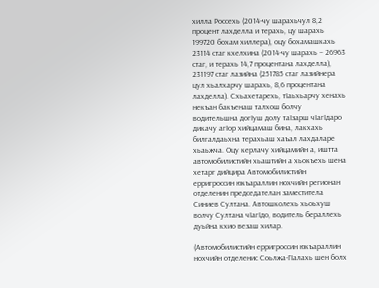хилла Россехь (2014-чу шарахьчул 8,2 процент лахделла и терахь, цу шарахь 199720 бохам хиллера), оцу бохамашкахь 23114 стаг кхелхина (2014-чу шарахь – 26963 стаг, и терахь 14,7 процентана лахделла), 231197 стаг лазийна (251785 стаг лазийнера цул хьалхарчу шарахь, 8,6 процентана лахделла). Схьахетарехь, тIаьхьарчу хенахь некъан бакъенаш талхош болчу водительшна догIуш долу таIзарш чIагIдаро дикачу агIор хийцамаш бина, лакхахь билгалдаьхна терахьаш хаъал лахдаларе хьаьжча. Оцу керлачу хийцамийн а, иштта автомобилистийн хьаштийн а хьокъехь шена хетарг дийцира Автомобилистийн ерригроссин юкъараллин нохчийн регионан отделенин председателан заместитела Синиев Султана. Автошколехь хьоьхуш волчу Султана чIагIдо, водитель бераллехь дуьйна кхио везаш хилар.

(Автомобилистийн ерригроссин юкъараллин нохчийн отделенис Соьлжа-ГIалахь шен болх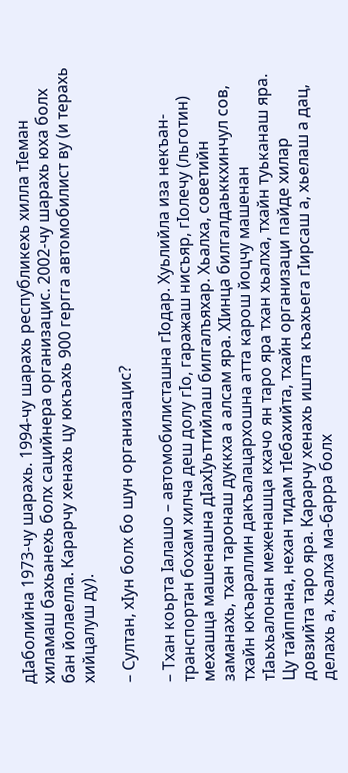дIаболийна 1973-чу шарахь. 1994-чу шарахь республикехь хилла тIеман хиламаш бахьанехь болх сацийнера организацис. 2002-чу шарахь юха болх бан йолаелла. Карарчу хенахь цу юкъахь 900 гергга автомобилист ву (и терахь хийцалуш ду).

– Султан, хIун болх бо шун организацис?

– Тхан коьрта Iалашо – автомобилисташна гIодар. Хуьлийла иза некъан-транспортан бохам хилча деш долу гIо, гаражаш нисъяр, гIолечу (льготин) мехашца машенашна дIахIуьттийлаш билгалъяхар. Хьалха, советийн заманахь, тхан таронаш дуккха а алсам яра. ХIинца билгалдаьккхинчул сов, тхайн юкъараллин дакъалацархошна атта карош йоцчу машенан тIаьхьалонан меженашца кхачо ян таро яра тхан хьалха, тхайн туьканаш яра. Цу тайппана, нехан тидам тIебахийта, тхайн организаци пайде хилар довзийта таро яра. Карарчу хенахь иштта къахьега гIирсаш а, хьелаш а дац, делахь а, хьалха ма-барра болх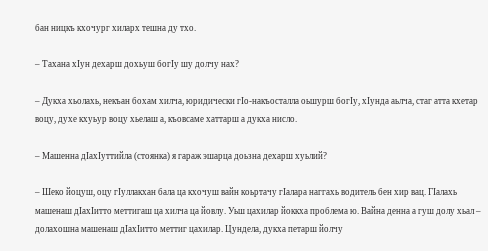бан ницкъ кхочург хиларх тешна ду тхо.

– Тахана хIун дехарш дохьуш богIу шу долчу нах?

– Дукха хьолахь, некъан бохам хилча, юридически гIо-накъосталла оьшурш богIу, хIунда аьлча, стаг атта кхетар воцу, духе кхуьур воцу хьелаш а, къовсаме хаттарш а дукха нисло.

– Машенна дIахIуттийла (стоянка) я гараж эшарца доьзна дехарш хуьлий?

– Шеко йоцуш, оцу гIуллакхан бала ца кхочуш вайн коьртачу гIалара наггахь водитель бен хир вац. ГIалахь машенаш дIахIитто меттигаш ца хилча ца йовлу. Уьш цахилар йоккха проблема ю. Вайна денна а гуш долу хьал – долахошна машенаш дIахIитто меттиг цахилар. Цундела, дукха петарш йолчу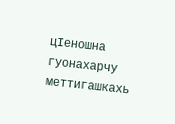цIеношна гуонахарчу меттигашкахь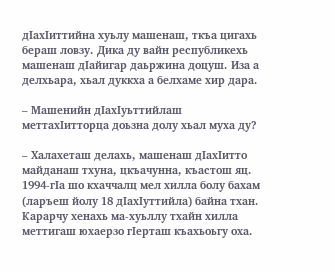дIахIиттийна хуьлу машенаш, ткъа цигахь бераш ловзу. Дика ду вайн республикехь машенаш дIайигар даьржина доцуш. Иза а делхьара, хьал дуккха а белхаме хир дара.

– Машенийн дIахIуьттийлаш меттахIитторца доьзна долу хьал муха ду?

– Халахеташ делахь, машенаш дIахIитто майданаш тхуна, цкъачунна, къастош яц. 1994-гIа шо кхаччалц мел хилла болу бахам (ларъеш йолу 18 дIахIуттийла) байна тхан. Карарчу хенахь ма-хуьллу тхайн хилла меттигаш юхаерзо гIерташ къахьоьгу оха.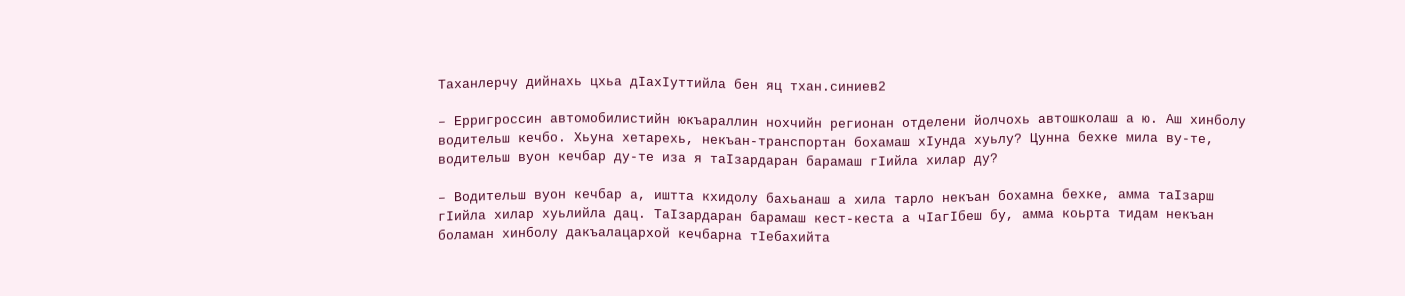Таханлерчу дийнахь цхьа дIахIуттийла бен яц тхан.синиев2

– Ерригроссин автомобилистийн юкъараллин нохчийн регионан отделени йолчохь автошколаш а ю. Аш хинболу водительш кечбо. Хьуна хетарехь, некъан-транспортан бохамаш хIунда хуьлу? Цунна бехке мила ву-те, водительш вуон кечбар ду-те иза я таIзардаран барамаш гIийла хилар ду?

– Водительш вуон кечбар а, иштта кхидолу бахьанаш а хила тарло некъан бохамна бехке, амма таIзарш гIийла хилар хуьлийла дац. ТаIзардаран барамаш кест-кеста а чIагIбеш бу, амма коьрта тидам некъан боламан хинболу дакъалацархой кечбарна тIебахийта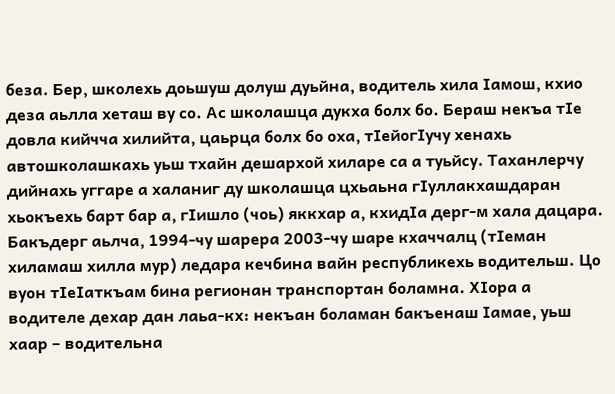беза. Бер, школехь доьшуш долуш дуьйна, водитель хила Iамош, кхио деза аьлла хеташ ву со. Ас школашца дукха болх бо. Бераш некъа тIе довла кийчча хилийта, цаьрца болх бо оха, тIейогIучу хенахь автошколашкахь уьш тхайн дешархой хиларе са а туьйсу. Таханлерчу дийнахь уггаре а халаниг ду школашца цхьаьна гIуллакхашдаран хьокъехь барт бар а, гIишло (чоь) яккхар а, кхидIа дерг-м хала дацара. Бакъдерг аьлча, 1994-чу шарера 2003-чу шаре кхаччалц (тIеман хиламаш хилла мур) ледара кечбина вайн республикехь водительш. Цо вуон тIеIаткъам бина регионан транспортан боламна. ХIора а водителе дехар дан лаьа-кх: некъан боламан бакъенаш Iамае, уьш хаар – водительна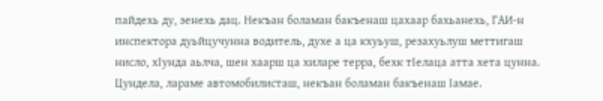пайдехь ду, зенехь дац. Некъан боламан бакъенаш цахаар бахьанехь, ГАИ-н инспектора дуьйцучунна водитель, духе а ца кхуьуш, резахуьлуш меттигаш нисло, хIунда аьлча, шен хаарш ца хиларе терра, бехк тIелаца атта хета цунна. Цундела, лараме автомобилисташ, некъан боламан бакъенаш Iамае.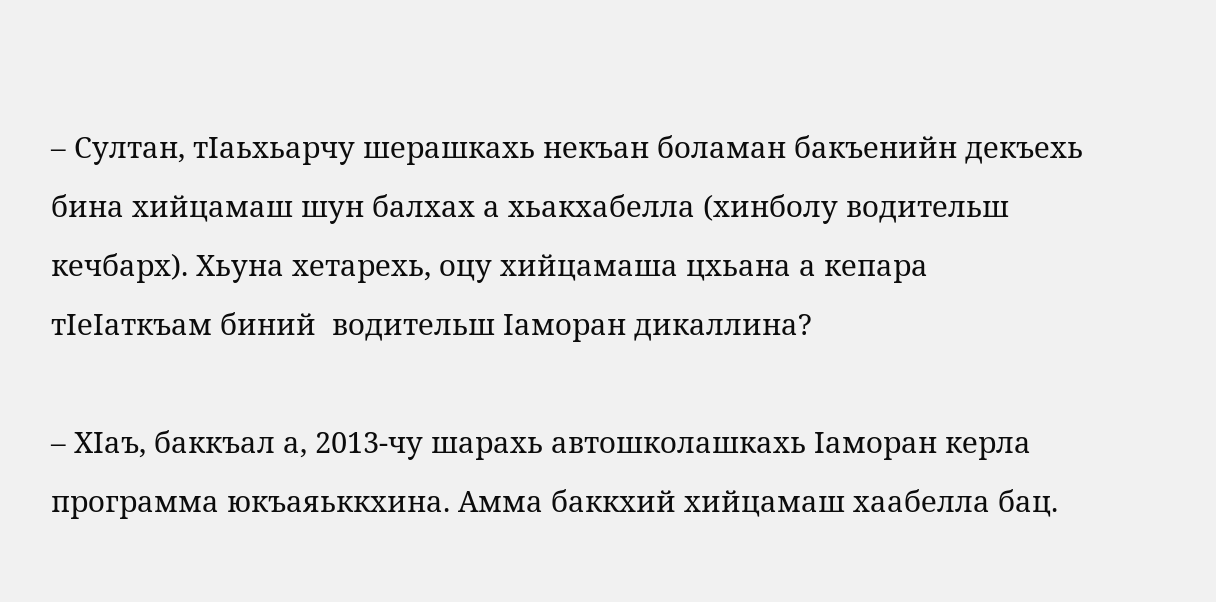– Султан, тIаьхьарчу шерашкахь некъан боламан бакъенийн декъехь бина хийцамаш шун балхах а хьакхабелла (хинболу водительш кечбарх). Хьуна хетарехь, оцу хийцамаша цхьана а кепара тIеIаткъам биний  водительш Iаморан дикаллина?

– ХIаъ, баккъал а, 2013-чу шарахь автошколашкахь Iаморан керла программа юкъаяьккхина. Амма баккхий хийцамаш хаабелла бац.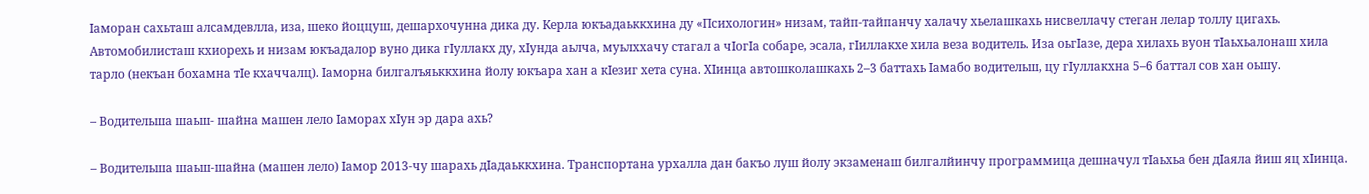Iаморан сахьташ алсамдевлла, иза, шеко йоццуш, дешархочунна дика ду. Керла юкъадаьккхина ду «Психологин» низам, тайп-тайпанчу халачу хьелашкахь нисвеллачу стеган лелар толлу цигахь. Автомобилисташ кхиорехь и низам юкъадалор вуно дика гIуллакх ду, хIунда аьлча, муьлххачу стагал а чIогIа собаре, эсала, гIиллакхе хила веза водитель. Иза оьгIазе, дера хилахь вуон тIаьхьалонаш хила тарло (некъан бохамна тIе кхаччалц). Iаморна билгалъяьккхина йолу юкъара хан а кIезиг хета суна. ХIинца автошколашкахь 2–3 баттахь Iамабо водительш, цу гIуллакхна 5–6 баттал сов хан оьшу.

– Водительша шаьш- шайна машен лело Iаморах хIун эр дара ахь?

– Водительша шаьш-шайна (машен лело) Iамор 2013-чу шарахь дIадаьккхина. Транспортана урхалла дан бакъо луш йолу экзаменаш билгалйинчу программица дешначул тIаьхьа бен дIаяла йиш яц хIинца.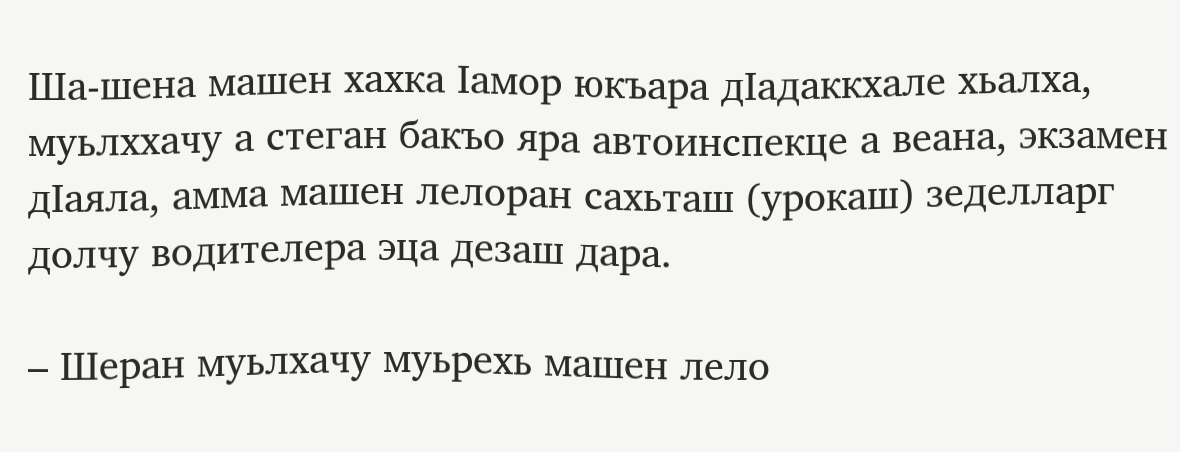Ша-шена машен хахка Iамор юкъара дIадаккхале хьалха, муьлххачу а стеган бакъо яра автоинспекце а веана, экзамен дIаяла, амма машен лелоран сахьташ (урокаш) зеделларг долчу водителера эца дезаш дара.

– Шеран муьлхачу муьрехь машен лело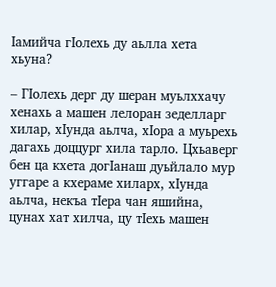Iамийча гIолехь ду аьлла хета хьуна?

– ГIолехь дерг ду шеран муьлххачу хенахь а машен лелоран зеделларг хилар, хIунда аьлча, хIора а муьрехь дагахь доццург хила тарло. Цхьаверг бен ца кхета догIанаш дуьйлало мур уггаре а кхераме хиларх, хIунда аьлча, некъа тIера чан яшийна, цунах хат хилча, цу тIехь машен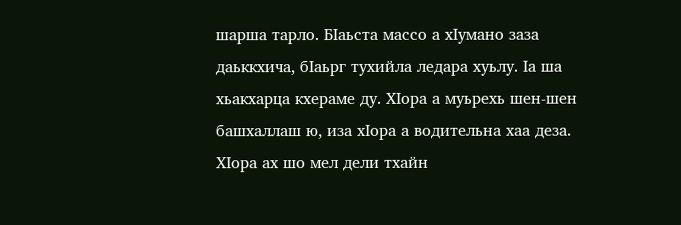шарша тарло. БIаьста массо а хIумано заза даьккхича, бIаьрг тухийла ледара хуьлу. Iа ша хьакхарца кхераме ду. ХIора а муьрехь шен-шен башхаллаш ю, иза хIора а водительна хаа деза. ХIора ах шо мел дели тхайн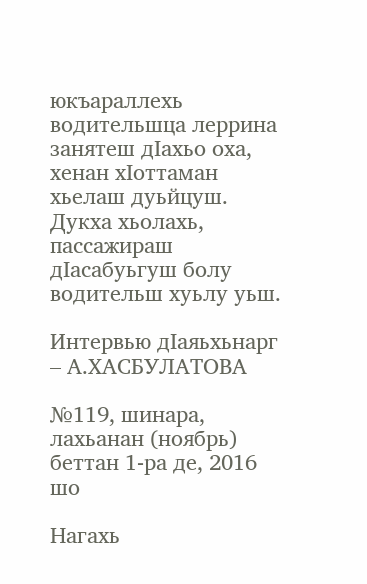юкъараллехь водительшца леррина занятеш дIахьо оха, хенан хIоттаман хьелаш дуьйцуш. Дукха хьолахь, пассажираш дIасабуьгуш болу водительш хуьлу уьш.

Интервью дIаяьхьнарг – А.ХАСБУЛАТОВА

№119, шинара, лахьанан (ноябрь) беттан 1-ра де, 2016 шо

Нагахь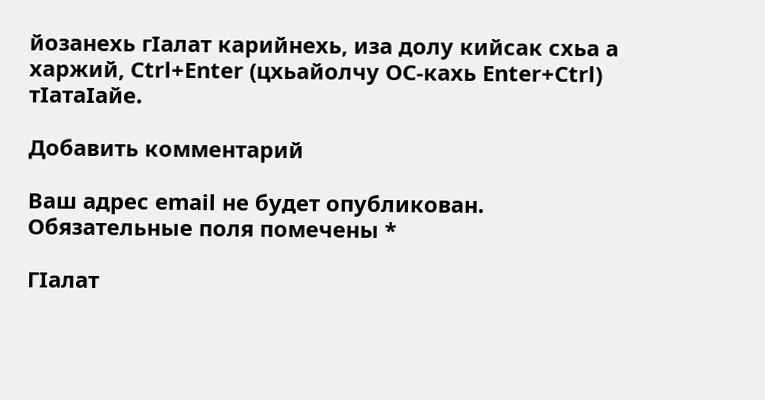йозанехь гIалат карийнехь, иза долу кийсак схьа а харжий, Ctrl+Enter (цхьайолчу ОС-кахь Enter+Ctrl) тIатаIайе.

Добавить комментарий

Ваш адрес email не будет опубликован. Обязательные поля помечены *

ГIалат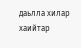даьлла хилар хаийтар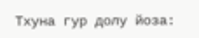Тхуна гур долу йоза: